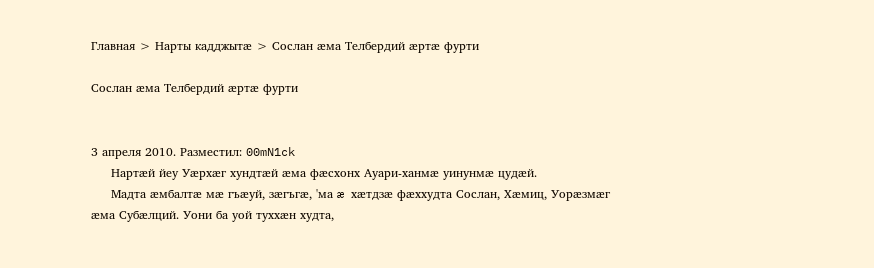Главная > Нарты кадджытæ > Сослан æма Телбердий æртæ фурти

Сослан æма Телбердий æртæ фурти


3 апреля 2010. Разместил: 00mN1ck
     Нартæй йеу Уæрхæг хундтæй æма фæсхонх Ауари-ханмæ уинунмæ цудæй.
     Мадта æмбалтæ мæ гъæуй, зæгъгæ, 'ма æ хæтдзæ фæххудта Сослан, Хæмиц, Уорæзмæг æма Субæлций. Уони ба уой туххæн худта,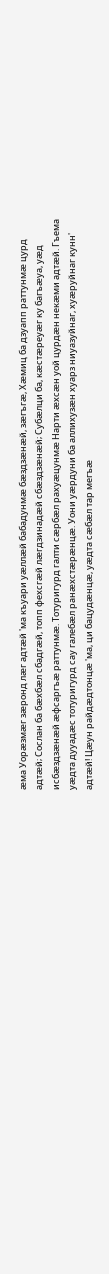æма Уорæзмæг зæронд лæг адтæй 'ма къуари уæллæй бабадунмæ бæздзæнæй, зæгъгæ, Хæмиц ба дзуапп раттунмæ цурд адтæй; Сослан ба бæхбæл сбадгæй, топп фехсгæй лæгдзинадæй сбæздзæнæй; Субæлци ба, кæстæреуæг ку багъæуа, уæд исбæздзæнæй æфсаргъæ раттунмæ. Тотуригурд галти сæрбæл рахуæцунмæ Нарти æхсæн уой цурдæн некæми адтæй. Гъема уæдта дууадæс тотуригурд сау галебæл ранæхстæрæнцæ. Уони уæрдуни ба аллихузæн хуарз ниуазуйнаг, хуæруйнаг кунн' адтæй! Цæун райдæдтонцæ 'ма, ци бацудæнцæ, уæдта сæбæл тар мегъæ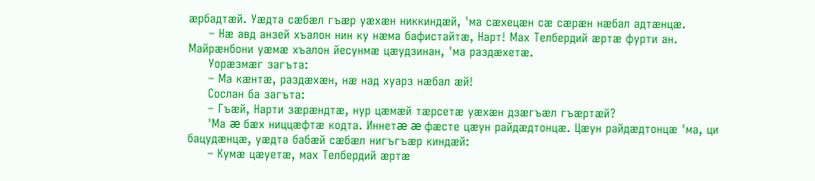æрбадтæй. Уæдта сæбæл гъæр уæхæн никкиндæй, 'ма сæхецæн сæ сæрæн нæбал адтæнцæ.
     – Нæ авд анзей хъалон нин ку нæма бафистайтæ, Нарт! Мах Телбердий æртæ фурти ан. Майрæнбони уæмæ хъалон йесунмæ цæудзинан, 'ма раздæхетæ.
     Уорæзмæг загъта:
     – Ма кæнтæ, раздæхæн, нæ над хуарз нæбал æй!
     Сослан ба загъта:
     – Гъæй, Нарти зæрæндтæ, нур цæмæй тæрсетæ уæхæн дзæгъæл гъæртæй?
     'Ма æ бæх ниццæфтæ кодта. Иннетæ æ фæсте цæун райдæдтонцæ. Цæун райдæдтонцæ 'ма, ци бацудæнцæ, уæдта бабæй сæбæл нигъгъæр киндæй:
     – Кумæ цæуетæ, мах Телбердий æртæ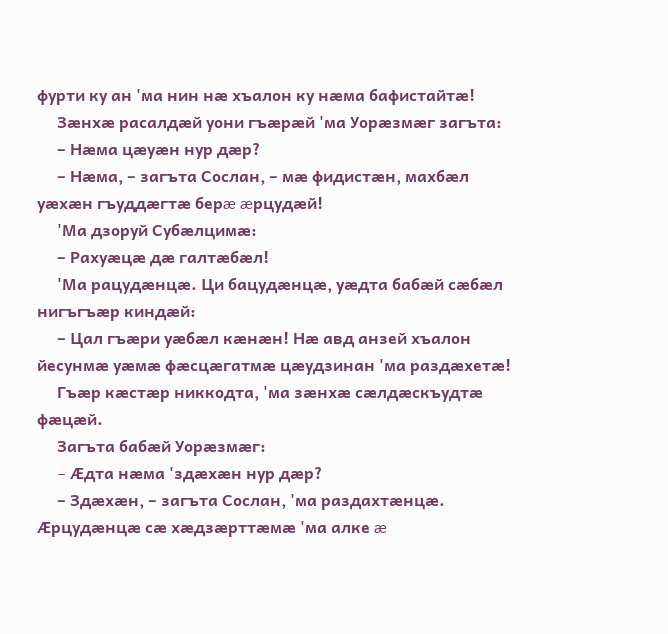фурти ку ан 'ма нин нæ хъалон ку нæма бафистайтæ!
     Зæнхæ расалдæй уони гъæрæй 'ма Уорæзмæг загъта:
     – Нæма цæуæн нур дæр?
     – Нæма, – загъта Сослан, – мæ фидистæн, махбæл уæхæн гъуддæгтæ берæ æрцудæй!
     'Ма дзоруй Субæлцимæ:
     – Рахуæцæ дæ галтæбæл!
     'Ма рацудæнцæ. Ци бацудæнцæ, уæдта бабæй сæбæл нигъгъæр киндæй:
     – Цал гъæри уæбæл кæнæн! Нæ авд анзей хъалон йесунмæ уæмæ фæсцæгатмæ цæудзинан 'ма раздæхетæ!
     Гъæр кæстæр никкодта, 'ма зæнхæ сæлдæскъудтæ фæцæй.
     Загъта бабæй Уорæзмæг:
     – Æдта нæма 'здæхæн нур дæр?
     – Здæхæн, – загъта Сослан, 'ма раздахтæнцæ. Æрцудæнцæ сæ хæдзæрттæмæ 'ма алке æ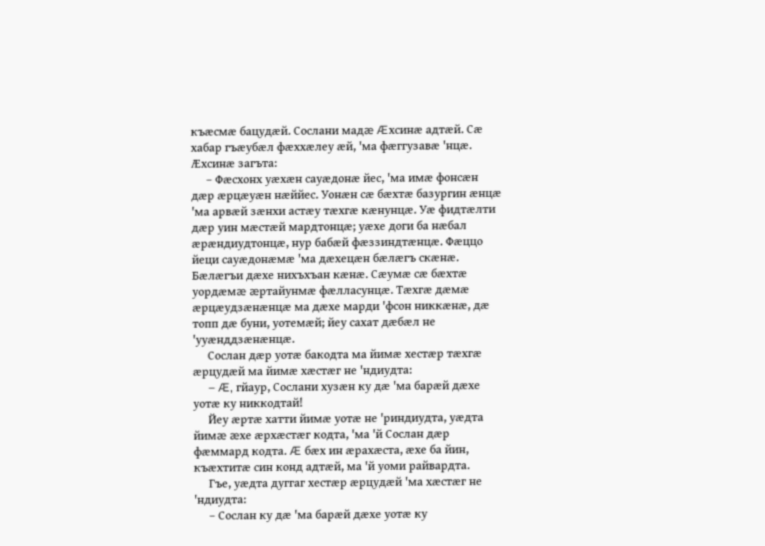къæсмæ бацудæй. Сослани мадæ Æхсинæ адтæй. Сæ хабар гъæубæл фæххæлеу æй, 'ма фæггузавæ 'нцæ. Æхсинæ загъта:
     – Фæсхонх уæхæн сауæдонæ йес, 'ма имæ фонсæн дæр æрцæуæн нæййес. Уонæн сæ бæхтæ базургин æнцæ 'ма арвæй зæнхи астæу тæхгæ кæнунцæ. Уæ фидтæлти дæр уин мæстæй мардтонцæ; уæхе доги ба нæбал æрæндиудтонцæ, нур бабæй фæззиндтæнцæ. Фæццо йеци сауæдонæмæ 'ма дæхецæн бæлæгъ скæнæ. Бæлæгъи дæхе нихъхъан кæнæ. Сæумæ сæ бæхтæ уордæмæ æртайунмæ фæлласунцæ. Тæхгæ дæмæ æрцæудзæнæнцæ ма дæхе марди 'фсон никкæнæ, дæ топп дæ буни, уотемæй; йеу сахат дæбæл не 'ууæнддзæнæнцæ.
     Сослан дæр уотæ бакодта ма йимæ хестæр тæхгæ æрцудæй ма йимæ хæстæг не 'ндиудта:
     – Æ, гйаур, Сослани хузæн ку дæ 'ма барæй дæхе уотæ ку никкодтай!
     Йеу æртæ хатти йимæ уотæ не 'риндиудта, уæдта йимæ æхе æрхæстæг кодта, 'ма 'й Сослан дæр фæммард кодта. Æ бæх ин æрахæста, æхе ба йин, къæхтитæ син конд адтæй, ма 'й уоми райвардта.
     Гъе, уæдта дуггаг хестæр æрцудæй 'ма хæстæг не 'ндиудта:
     – Сослан ку дæ 'ма барæй дæхе уотæ ку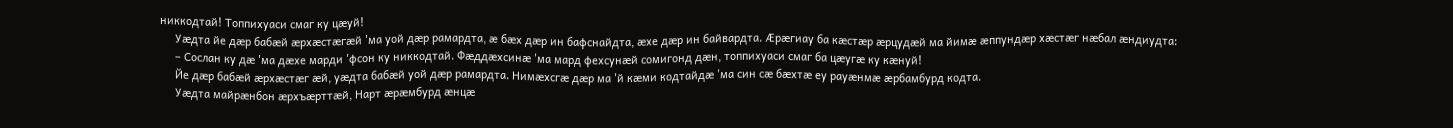никкодтай! Топпихуаси смаг ку цæуй!
     Уæдта йе дæр бабæй æрхæстæгæй 'ма уой дæр рамардта, æ бæх дæр ин бафснайдта, æхе дæр ин байвардта. Æрæгиау ба кæстæр æрцудæй ма йимæ æппундæр хæстæг нæбал æндиудта:
     – Сослан ку дæ 'ма дæхе марди 'фсон ку никкодтай. Фæддæхсинæ 'ма мард фехсунæй сомигонд дæн, топпихуаси смаг ба цæугæ ку кæнуй!
     Йе дæр бабæй æрхæстæг æй, уæдта бабæй уой дæр рамардта. Нимæхсгæ дæр ма 'й кæми кодтайдæ 'ма син сæ бæхтæ еу рауæнмæ æрбамбурд кодта.
     Уæдта майрæнбон æрхъæрттæй, Нарт æрæмбурд æнцæ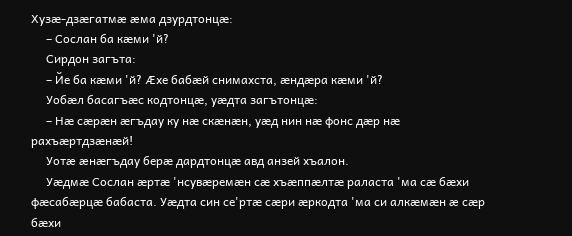Хузæ-дзæгатмæ æма дзурдтонцæ:
     – Сослан ба кæми 'й?
     Сирдон загъта:
     – Йе ба кæми 'й? Æхе бабæй снимахста, æндæра кæми 'й?
     Уобæл басагъæс кодтонцæ, уæдта загътонцæ:
     – Нæ сæрæн æгъдау ку нæ скæнæн, уæд нин нæ фонс дæр нæ рахъæртдзæнæй!
     Уотæ æнæгъдау берæ дардтонцæ авд анзей хъалон.
     Уæдмæ Сослан æртæ 'нсувæремæн сæ хъæппæлтæ раласта 'ма сæ бæхи фæсабæрцæ бабаста. Уæдта син се'ртæ сæри æркодта 'ма си алкæмæн æ сæр бæхи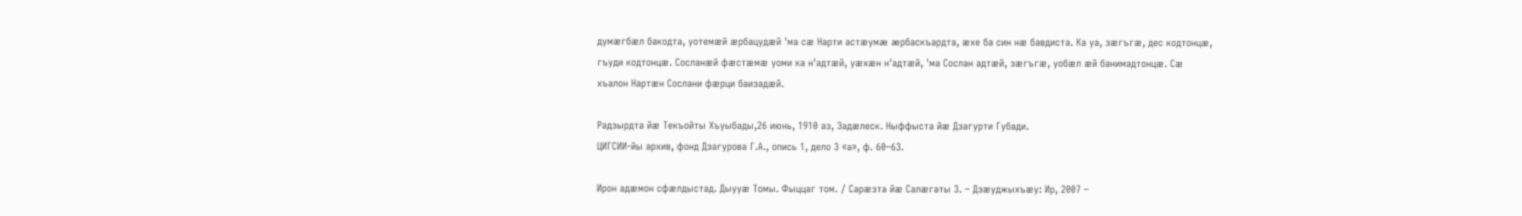думæгбæл бакодта, уотемæй æрбацудæй 'ма сæ Нарти астæумæ æрбаскъардта, æхе ба син нæ бавдиста. Ка уа, зæгъгæ, дес кодтонцæ, гъуди кодтонцæ. Сосланæй фæстæмæ уоми ка н'адтæй, уæхæн н'адтæй, 'ма Сослан адтæй, зæгъгæ, уобæл æй банимадтонцæ. Сæ хъалон Нартæн Сослани фæрци баизадæй.

Радзырдта йæ Текъойты Хъуыбады,26 июнь, 1910 аз, Задæлеск. Ныффыста йæ Дзагурти Губади.
ЦИГСИИ-йы архив, фонд Дзагурова Г.А., опись 1, дело 3 «а», ф. 60–63.

Ирон адæмон сфæлдыстад. Дыууæ Томы. Фыццаг том. / Сарæзта йæ Салæгаты З. – Дзæуджыхъæу: Ир, 2007 –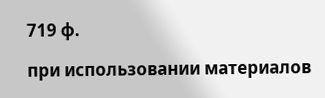719 ф.

при использовании материалов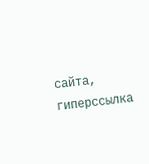сайта, гиперссылка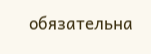обязательна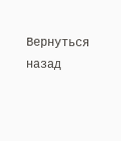Вернуться назад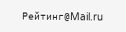Рейтинг@Mail.ru